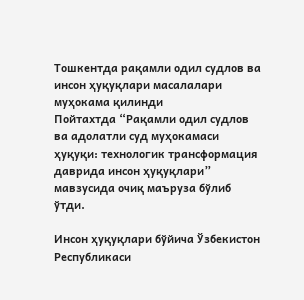Тошкентда рақамли одил судлов ва инсон ҳуқуқлари масалалари муҳокама қилинди
Пойтахтда “Рақамли одил судлов ва адолатли суд муҳокамаси ҳуқуқи: технологик трансформация даврида инсон ҳуқуқлари” мавзусида очиқ маъруза бўлиб ўтди.

Инсон ҳуқуқлари бўйича Ўзбекистон Республикаси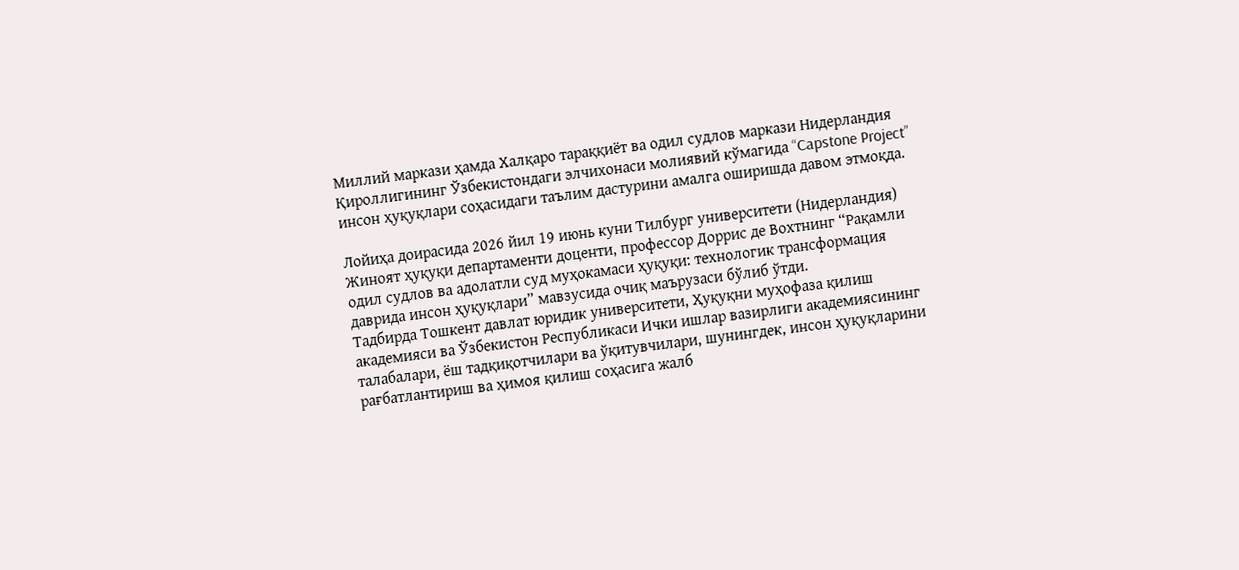Миллий маркази ҳамда Халқаро тараққиёт ва одил судлов маркази Нидерландия Қироллигининг Ўзбекистондаги элчихонаси молиявий кўмагида “Capstone Project” инсон ҳуқуқлари соҳасидаги таълим дастурини амалга оширишда давом этмоқда.

Лойиҳа доирасида 2026 йил 19 июнь куни Тилбург университети (Нидерландия) Жиноят ҳуқуқи департаменти доценти, профессор Доррис де Вохтнинг “Рақамли одил судлов ва адолатли суд муҳокамаси ҳуқуқи: технологик трансформация даврида инсон ҳуқуқлари” мавзусида очиқ маърузаси бўлиб ўтди.
Тадбирда Тошкент давлат юридик университети, Ҳуқуқни муҳофаза қилиш академияси ва Ўзбекистон Республикаси Ички ишлар вазирлиги академиясининг талабалари, ёш тадқиқотчилари ва ўқитувчилари, шунингдек, инсон ҳуқуқларини рағбатлантириш ва ҳимоя қилиш соҳасига жалб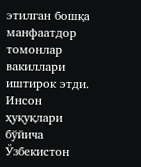этилган бошқа манфаатдор томонлар вакиллари иштирок этди.
Инсон ҳуқуқлари бўйича Ўзбекистон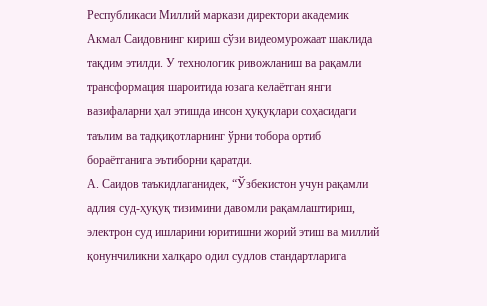Республикаси Миллий маркази директори академик Акмал Саидовнинг кириш сўзи видеомурожаат шаклида тақдим этилди. У технологик ривожланиш ва рақамли трансформация шароитида юзага келаётган янги вазифаларни ҳал этишда инсон ҳуқуқлари соҳасидаги таълим ва тадқиқотларнинг ўрни тобора ортиб бораётганига эътиборни қаратди.
А. Саидов таъкидлаганидек, “Ўзбекистон учун рақамли адлия суд-ҳуқуқ тизимини давомли рақамлаштириш, электрон суд ишларини юритишни жорий этиш ва миллий қонунчиликни халқаро одил судлов стандартларига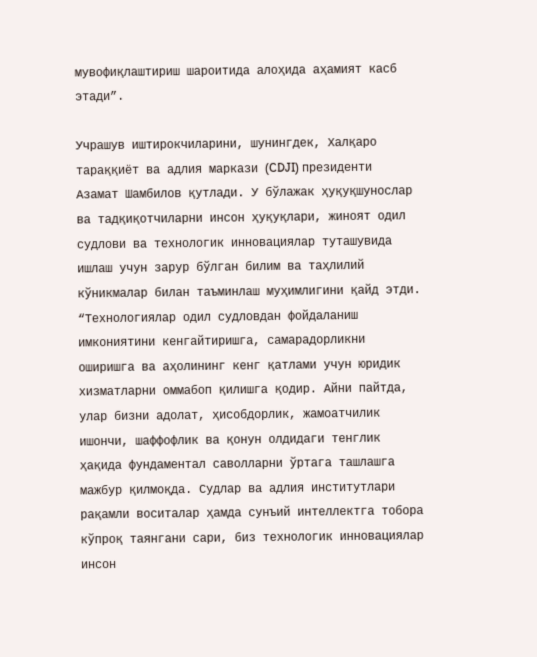мувофиқлаштириш шароитида алоҳида аҳамият касб этади”.

Учрашув иштирокчиларини, шунингдек, Халқаро тараққиёт ва адлия маркази (CDJI) президенти Азамат Шамбилов қутлади. У бўлажак ҳуқуқшунослар ва тадқиқотчиларни инсон ҳуқуқлари, жиноят одил судлови ва технологик инновациялар туташувида ишлаш учун зарур бўлган билим ва таҳлилий кўникмалар билан таъминлаш муҳимлигини қайд этди.
“Технологиялар одил судловдан фойдаланиш имкониятини кенгайтиришга, самарадорликни оширишга ва аҳолининг кенг қатлами учун юридик хизматларни оммабоп қилишга қодир. Айни пайтда, улар бизни адолат, ҳисобдорлик, жамоатчилик ишончи, шаффофлик ва қонун олдидаги тенглик ҳақида фундаментал саволларни ўртага ташлашга мажбур қилмоқда. Судлар ва адлия институтлари рақамли воситалар ҳамда сунъий интеллектга тобора кўпроқ таянгани сари, биз технологик инновациялар инсон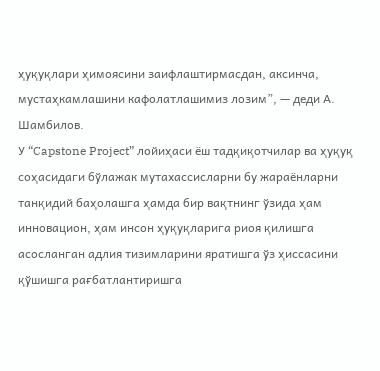ҳуқуқлари ҳимоясини заифлаштирмасдан, аксинча, мустаҳкамлашини кафолатлашимиз лозим”, — деди А. Шамбилов.
У “Capstone Project” лойиҳаси ёш тадқиқотчилар ва ҳуқуқ соҳасидаги бўлажак мутахассисларни бу жараёнларни танқидий баҳолашга ҳамда бир вақтнинг ўзида ҳам инновацион, ҳам инсон ҳуқуқларига риоя қилишга асосланган адлия тизимларини яратишга ўз ҳиссасини қўшишга рағбатлантиришга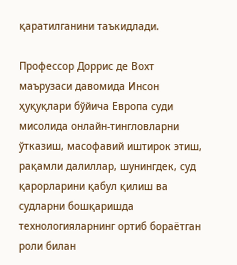қаратилганини таъкидлади.

Профессор Доррис де Вохт маърузаси давомида Инсон ҳуқуқлари бўйича Европа суди мисолида онлайн-тингловларни ўтказиш, масофавий иштирок этиш, рақамли далиллар, шунингдек, суд қарорларини қабул қилиш ва судларни бошқаришда технологияларнинг ортиб бораётган роли билан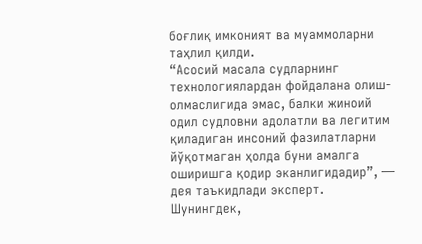боғлиқ имконият ва муаммоларни таҳлил қилди.
“Асосий масала судларнинг технологиялардан фойдалана олиш-олмаслигида эмас, балки жиноий одил судловни адолатли ва легитим қиладиган инсоний фазилатларни йўқотмаган ҳолда буни амалга оширишга қодир эканлигидадир”, — дея таъкидлади эксперт.
Шунингдек,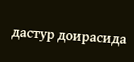дастур доирасида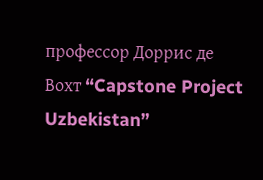профессор Доррис де Вохт “Capstone Project Uzbekistan”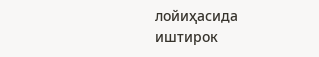лойиҳасида иштирок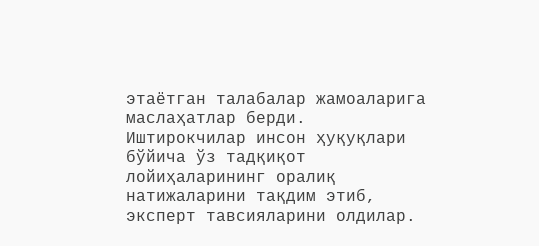этаётган талабалар жамоаларига маслаҳатлар берди.
Иштирокчилар инсон ҳуқуқлари бўйича ўз тадқиқот лойиҳаларининг оралиқ натижаларини тақдим этиб, эксперт тавсияларини олдилар.